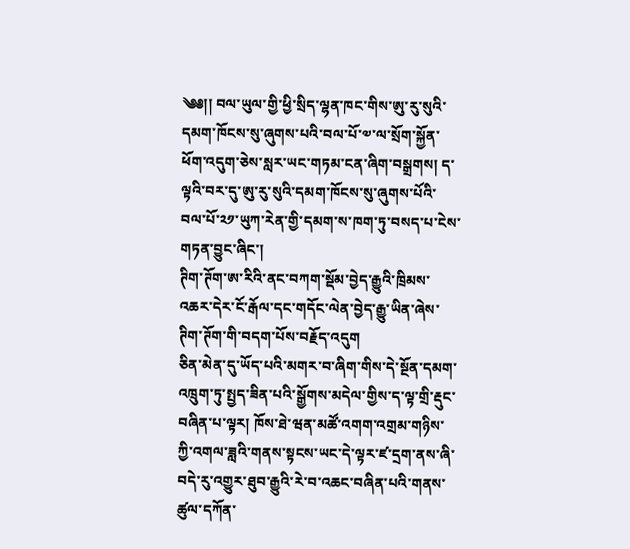༄༅།། བལ་ཡུལ་གྱི་ཕྱི་སྲིད་ལྷན་ཁང་གིས་ཨུ་རུ་སུའི་དམག་ཁོངས་སུ་ཞུགས་པའི་བལ་པོ་༧་ལ་སྲོག་སྐྱོན་ཕོག་འདུག་ཅེས་སླར་ཡང་གཏམ་ངན་ཞིག་བསྒྲགས། ད་ལྟའི་བར་དུ་ཨུ་རུ་སུའི་དམག་ཁོངས་སུ་ཞུགས་པོའི་བལ་པོ་༢༡་ཡུཀ་རེན་གྱི་དམག་ས་ཁག་ཏུ་བསད་པ་ངེས་གཏན་བྱུང་ཞིང་།
ཊིག་ཊོག་ཨ་རིའི་ནང་བཀག་སྡོམ་བྱེད་རྒྱུའི་ཁྲིམས་འཆར་དེར་ངོ་རྒོལ་དང་གདོང་ལེན་བྱེད་རྒྱུ་ཡིན་ཞེས་ཊིག་ཊོག་གི་བདག་པོས་བརྗོད་འདུག
ཅིན་མེན་དུ་ཡོད་པའི་མགར་བ་ཞིག་གིས་དེ་སྔོན་དམག་འཁྲུག་ཏུ་སྤྱད་ཟིན་པའི་སྒྱོགས་མདེལ་གྱིས་ད་ལྟ་གྲི་རྡུང་བཞིན་པ་ལྟར། ཁོས་ཐེ་ཝན་མཚོ་འགག་འགྲམ་གཉིས་ཀྱི་འགལ་ཟླའི་གནས་སྟངས་ཡང་དེ་ལྟར་ཛ་དྲག་ནས་ཞི་བདེ་རུ་འགྱུར་ཐུབ་རྒྱུའི་རེ་བ་འཆང་བཞིན་པའི་གནས་ཚུལ་དཀོན་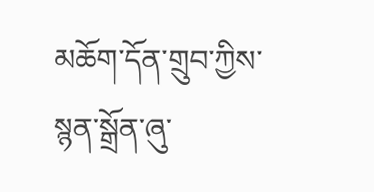མཆོག་དོན་གྲུབ་ཀྱིས་སྙན་སྒྲོན་ཞུ་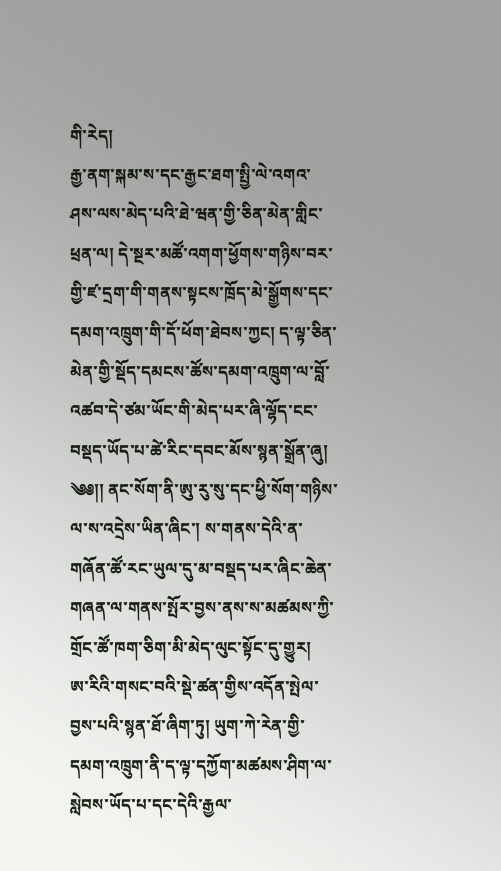གི་རེད།
རྒྱ་ནག་སྐམ་ས་དང་རྒྱང་ཐག་སྤྱི་ལེ་འགའ་ཤས་ལས་མེད་པའི་ཐེ་ཝན་གྱི་ཅིན་མེན་གླིང་ཕྲན་ལ། དེ་སྔར་མཚོ་འགག་ཕྱོགས་གཉིས་བར་གྱི་ཛ་དྲག་གི་གནས་སྟངས་ཁྲོད་མེ་སྒྱོགས་དང་དམག་འཁྲུག་གི་དོ་ཕོག་ཐེབས་ཀྱང། ད་ལྟ་ཅིན་མེན་གྱི་སྡོད་དམངས་ཚོས་དམག་འཁྲུག་ལ་བློ་འཚབ་དེ་ཙམ་ཡོང་གི་མེད་པར་ཞི་ལྷོད་ངང་བསྡད་ཡོད་པ་ཚེ་རིང་དབང་མོས་སྙན་སྒྲོན་ཞུ།
༄༅།། ནང་སོག་ནི་ཨུ་རུ་སུ་དང་ཕྱི་སོག་གཉིས་ལ་ས་འདྲེས་ཡིན་ཞིང་། ས་གནས་དེའི་ན་གཞོན་ཚོ་རང་ཡུལ་དུ་མ་བསྡད་པར་ཞིང་ཆེན་གཞན་ལ་གནས་སྤོར་བྱས་ནས་ས་མཚམས་ཀྱི་གྲོང་ཚོ་ཁག་ཅིག་མི་མེད་ལུང་སྟོང་དུ་གྱུར།
ཨ་རིའི་གསང་བའི་སྡེ་ཚན་གྱིས་འདོན་སྤེལ་བྱས་པའི་སྙན་ཐོ་ཞིག་ཏུ། ཡུག་ཀེ་རེན་གྱི་དམག་འཁྲུག་ནི་ད་ལྟ་དཀྱོག་མཚམས་ཤིག་ལ་སླེབས་ཡོད་པ་དང་དེའི་རྒྱལ་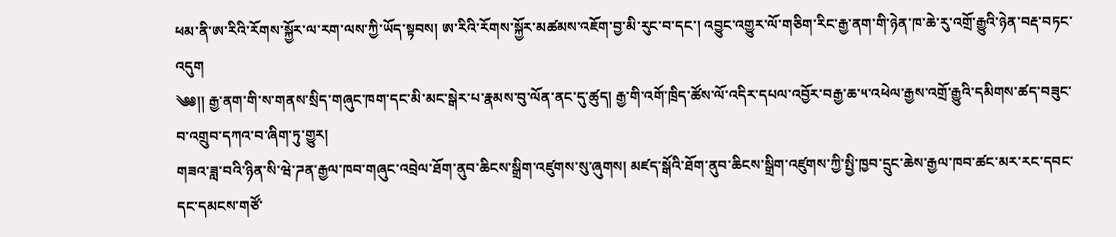ཕམ་ནི་ཨ་རིའི་རོགས་སྐྱོར་ལ་རག་ལས་ཀྱི་ཡོད་སྟབས། ཨ་རིའི་རོགས་སྐྱོར་མཚམས་འཇོག་བྱ་མི་རུང་བ་དང་། འབྱུང་འགྱུར་ལོ་གཅིག་རིང་རྒྱ་ནག་གི་ཉེན་ཁ་ཆེ་རུ་འགྲོ་རྒྱུའི་ཉེན་བརྡ་བཏང་འདུག
༄༅།། རྒྱ་ནག་གི་ས་གནས་སྲིད་གཞུང་ཁག་དང་མི་མང་སྒེར་པ་རྣམས་བུ་ལོན་ནང་དུ་ཚུད། རྒྱ་གི་འགོ་ཁྲིད་ཚོས་ལོ་འདིར་དཔལ་འབྱོར་བརྒྱ་ཆ་༥་འཕེལ་རྒྱས་འགྲོ་རྒྱུའི་དམིགས་ཚད་བཟུང་བ་འགྲུབ་དཀའ་བ་ཞིག་ཏུ་གྱུར།
གཟའ་ཟླ་བའི་ཉིན་སི་ཝེ་ཌན་རྒྱལ་ཁབ་གཞུང་འབྲེལ་ཐོག་ནུབ་ཆིངས་སྒྲིག་འཛུགས་སུ་ཞུགས། མཛད་སྒོའི་ཐོག་ནུབ་ཆིངས་སྒྲིག་འཛུགས་ཀྱི་སྤྱི་ཁྱབ་དྲུང་ཆེས་རྒྱལ་ཁབ་ཚང་མར་རང་དབང་དང་དམངས་གཙོ་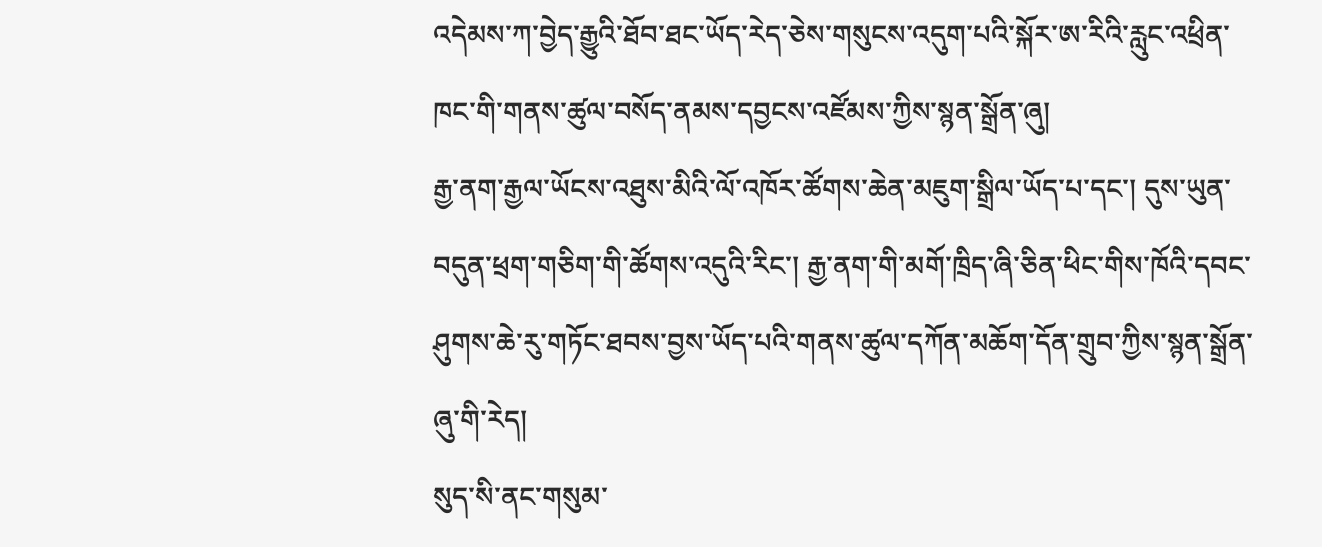འདེམས་ཀ་བྱེད་རྒྱུའི་ཐོབ་ཐང་ཡོད་རེད་ཅེས་གསུངས་འདུག་པའི་སྐོར་ཨ་རིའི་རླུང་འཕྲིན་ཁང་གི་གནས་ཚུལ་བསོད་ནམས་དབྱངས་འཛོམས་ཀྱིས་སྙན་སྒྲོན་ཞུ།
རྒྱ་ནག་རྒྱལ་ཡོངས་འཐུས་མིའི་ལོ་འཁོར་ཚོགས་ཆེན་མཇུག་སྒྲིལ་ཡོད་པ་དང་། དུས་ཡུན་བདུན་ཕྲག་གཅིག་གི་ཚོགས་འདུའི་རིང་། རྒྱ་ནག་གི་མགོ་ཁྲིད་ཞི་ཅིན་ཕིང་གིས་ཁོའི་དབང་ཤུགས་ཆེ་རུ་གཏོང་ཐབས་བྱས་ཡོད་པའི་གནས་ཚུལ་དཀོན་མཆོག་དོན་གྲུབ་ཀྱིས་སྙན་སྒྲོན་ཞུ་གི་རེད།
སུད་སི་ནང་གསུམ་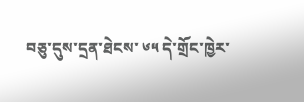བཅུ་དུས་དྲན་ཐེངས་ ༦༥ དེ་གྲོང་ཁྱེར་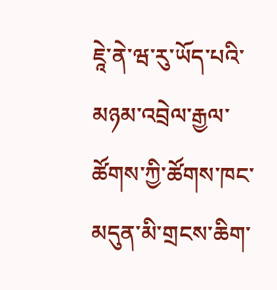ཇཱེ་ནེ་ཝ་རུ་ཡོད་པའི་མཉམ་འབྲེལ་རྒྱལ་ཚོགས་ཀྱི་ཚོགས་ཁང་མདུན་མི་གྲངས་ཆིག་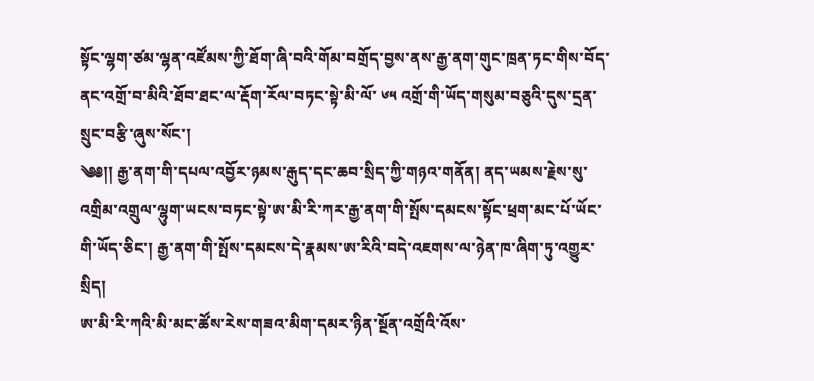སྟོང་ལྷག་ཙམ་ལྷན་འཛོམས་ཀྱི་ཐོག་ཞི་བའི་གོམ་བགྲོད་བྱས་ནས་རྒྱ་ནག་གུང་ཁྲན་ཏང་གིས་བོད་ནང་འགྲོ་བ་མིའི་ཐོབ་ཐང་ལ་རྡོག་རོལ་བཏང་སྟེ་མི་ལོ་ ༦༥ འགྲོ་གི་ཡོད་གསུམ་བཅུའི་དུས་དྲན་སྲུང་བརྩི་ཞུས་སོང་།
༄༅།། རྒྱ་ནག་གི་དཔལ་འབྱོར་ཉམས་རྒུད་དང་ཆབ་སྲིད་ཀྱི་གཉའ་གནོན། ནད་ཡམས་རྗེས་སུ་འགྲིམ་འགྲུལ་ལྷུག་ཡངས་བཏང་སྟེ་ཨ་མི་རི་ཀར་རྒྱ་ནག་གི་སྤོས་དམངས་སྟོང་ཕྲག་མང་པོ་ཡོང་གི་ཡོད་ཅིང་། རྒྱ་ནག་གི་སྤོས་དམངས་དེ་རྣམས་ཨ་རིའི་བདེ་འཇགས་ལ་ཉེན་ཁ་ཞིག་ཏུ་འགྱུར་སྲིད།
ཨ་མི་རི་ཀའི་མི་མང་ཚོས་རེས་གཟའ་མིག་དམར་ཉིན་སྔོན་འགྲོའི་འོས་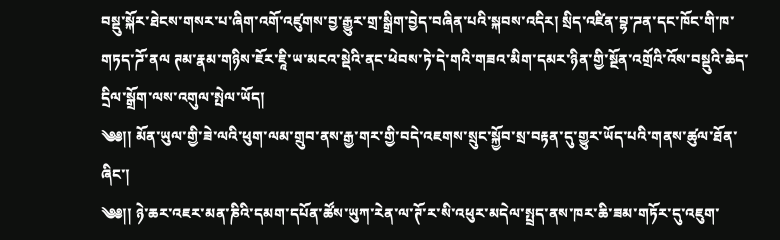བསྡུ་སྐོར་ཐེངས་གསར་པ་ཞིག་འགོ་འཛུགས་བྱ་རྒྱུར་གྲ་སྒྲིག་བྱེད་བཞིན་པའི་སྐབས་འདིར། སྲིད་འཛིན་བྷ་ཌན་དང་ཁོང་གི་ཁ་གཏད་ཌོ་ནལ ཊམ་རྣམ་གཉིས་ཇོར་ཇཱི་ཡ་མངའ་སྡེའི་ནང་ཕེབས་ཏེ་དེ་གའི་གཟའ་མིག་དམར་ཉིན་གྱི་སྔོན་འགྲོའི་འོས་བསྡུའི་ཆེད་དྲིལ་སྒྲོག་ལས་འགུལ་སྤེལ་ཡོད།
༄༅།། མོན་ཡུལ་གྱི་ཟེ་ལའི་ཕུག་ལམ་གྲུབ་ནས་རྒྱ་གར་གྱི་བདེ་འཇགས་སྲུང་སྐྱོབ་སྲ་བརྟན་དུ་གྱུར་ཡོད་པའི་གནས་ཚུལ་ཐོན་ཞིང་།
༄༅།། ཉེ་ཆར་འཇར་མན་ཎིའི་དམག་དཔོན་ཚོས་ཡུཀ་རེན་ལ་ཊོ་ར་སི་འཕུར་མདེལ་སྤྲད་ནས་ཁར་ཆི་ཟམ་གཏོར་དུ་འཇུག་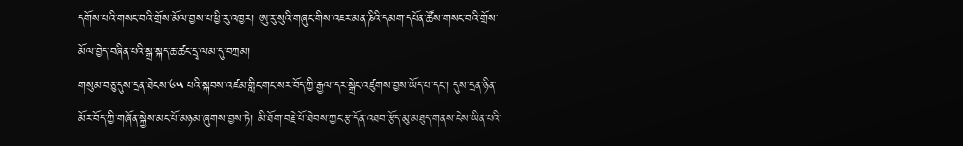དགོས་པའི་གསང་བའི་གྲོས་མོལ་བྱས་པ་ཕྱི་རུ་འཁྱར། ཨུ་རུ་སུའི་གཞུང་གིས་འཇར་མན་ཎིའི་དམག་དཔོན་ཚོས་གསང་བའི་གྲོས་མོལ་བྱེད་བཞིན་པའི་སྒྲ་སྐད་ཆ་ཚང་དྲྭ་ལམ་དུ་བཀྲམ།
གསུམ་བཅུ་དུས་དྲན་ཐེངས་༦༥ པའི་སྐབས་འཛམ་གླིང་གང་སར་བོད་ཀྱི་རྒྱལ་དར་སྒྲེང་འཛུགས་བྱས་ཡོད་པ་དང་། དུས་དྲན་ཉིན་མོར་བོད་ཀྱི་གཞོན་སྐྱེས་མང་པོ་མཉམ་ཞུགས་བྱས་ཏེ། མི་ཐོག་བརྗེ་པོ་ཐེབས་ཀྱང་རྩ་དོན་འཐབ་རྩོད་མུ་མཐུད་གནས་ངེས་ཡིན་པའི་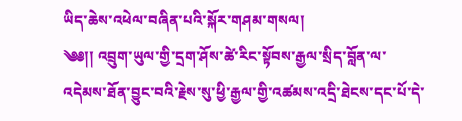ཡིད་ཆེས་འཕེལ་བཞིན་པའི་སྐོར་གཤམ་གསལ།
༄༅།། འབྲུག་ཡུལ་གྱི་དྲག་ཤོས་ཚེ་རིང་སྟོབས་རྒྱལ་སྲིད་བློན་ལ་འདེམས་ཐོན་བྱུང་བའི་རྗེས་སུ་ཕྱི་རྒྱལ་གྱི་འཚམས་འདྲི་ཐེངས་དང་པོ་དེ་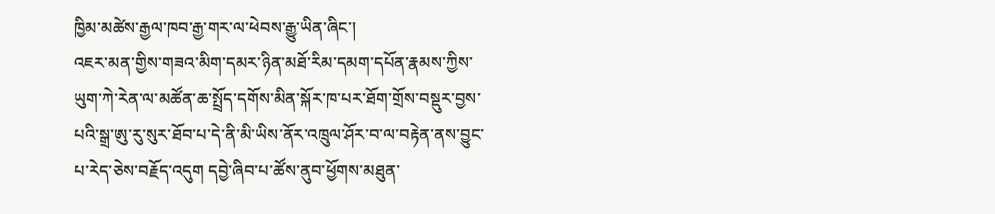ཁྱིམ་མཚེས་རྒྱལ་ཁབ་རྒྱ་གར་ལ་ཕེབས་རྒྱུ་ཡིན་ཞིང་།
འཇར་མན་གྱིས་གཟའ་མིག་དམར་ཉིན་མཐོ་རིམ་དམག་དཔོན་རྣམས་ཀྱིས་ཡུག་ཀེ་རེན་ལ་མཚོན་ཆ་སྤྲོད་དགོས་མིན་སྐོར་ཁ་པར་ཐོག་གྲོས་བསྡུར་བྱས་པའི་སྒྲ་ཨུ་རུ་སུར་ཐོབ་པ་དེ་ནི་མི་ཡིས་ནོར་འཁྲུལ་ཤོར་བ་ལ་བརྟེན་ནས་བྱུང་པ་རེད་ཅེས་བརྗོད་འདུག དབྱེ་ཞིབ་པ་ཚོས་ནུབ་ཕྱོགས་མཐུན་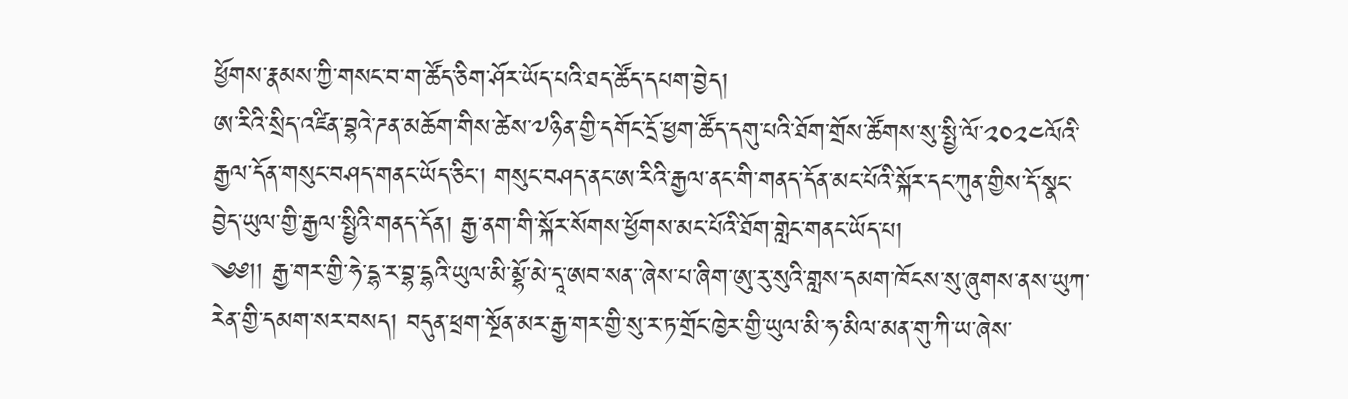ཕྱོགས་རྣམས་ཀྱི་གསང་བ་ག་ཚོད་ཅིག་ཤོར་ཡོད་པའི་ཐད་ཚོད་དཔག་བྱེད།
ཨ་རིའི་སྲིད་འཛིན་བྷའེ་ཌན་མཆོག་གིས་ཚེས་༧ཉིན་གྱི་དགོང་དྲོ་ཕྱག་ཚོད་དགུ་པའི་ཐོག་གྲོས་ཚོགས་སུ་སྤྱི་ལོ་༢༠༢༤ལོའི་རྒྱལ་དོན་གསུང་བཤད་གནང་ཡོད་ཅིང་། གསུང་བཤད་ནང་ཨ་རིའི་རྒྱལ་ནང་གི་གནད་དོན་མང་པོའི་སྐོར་དང་ཀུན་གྱིས་དོ་སྣང་བྱེད་ཡུལ་གྱི་རྒྱལ་སྤྱིའི་གནད་དོན། རྒྱ་ནག་གི་སྐོར་སོགས་ཕྱོགས་མང་པོའི་ཐོག་གླེང་གནང་ཡོད་པ།
༄༅།། རྒྱ་གར་གྱི་ཧེ་དྷ་ར་བྷ་དྷའི་ཡུལ་མི་མྷོ་མེ་དཱ་ཨབ་སན་་ཞེས་པ་ཞིག་ཨུ་རུ་སུའི་གླས་དམག་ཁོངས་སུ་ཞུགས་ནས་ཡུཀ་རེན་གྱི་དམག་སར་བསད། བདུན་ཕྲག་སྔོན་མར་རྒྱ་གར་གྱི་སུ་ར་ཏ་གྲོང་ཁྱེར་གྱི་ཡུལ་མི་ཧ་མིལ་མན་གུ་ཀི་ཡ་ཞེས་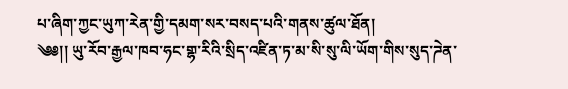པ་ཞིག་ཀྱང་ཡུཀ་རེན་གྱི་དམག་སར་བསད་པའི་གནས་ཚུལ་ཐོན།
༄༅།། ཡུ་རོབ་རྒྱལ་ཁབ་ཧང་གྷ་རིའི་སྲིད་འཛིན་ཏ་མ་སི་སུ་ལི་ཡོག་གིས་སུད་ཌེན་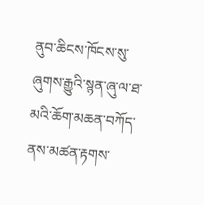ནུབ་ཆིངས་ཁོངས་སུ་ཞུགས་རྒྱུའི་སྙན་ཞུ་ལ་ཐ་མའི་ཆོག་མཆན་བཀོད་ནས་མཚན་རྟགས་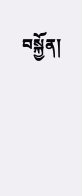བསྐྱོན།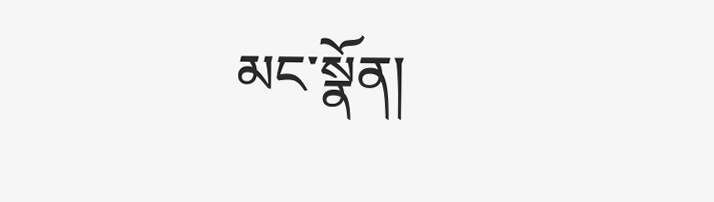མང་སྣོན།